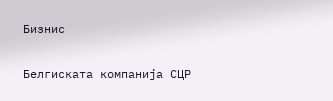Бизнис

Белгиската компанија СЦР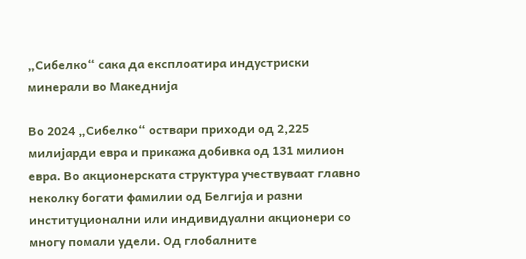„Сибелко“ сака да експлоатира индустриски минерали во Македнија

Во 2024 „Сибелко“ оствари приходи од 2,225 милијарди евра и прикажа добивка од 131 милион евра. Во акционерската структура учествуваат главно неколку богати фамилии од Белгија и разни институционални или индивидуални акционери со многу помали удели. Од глобалните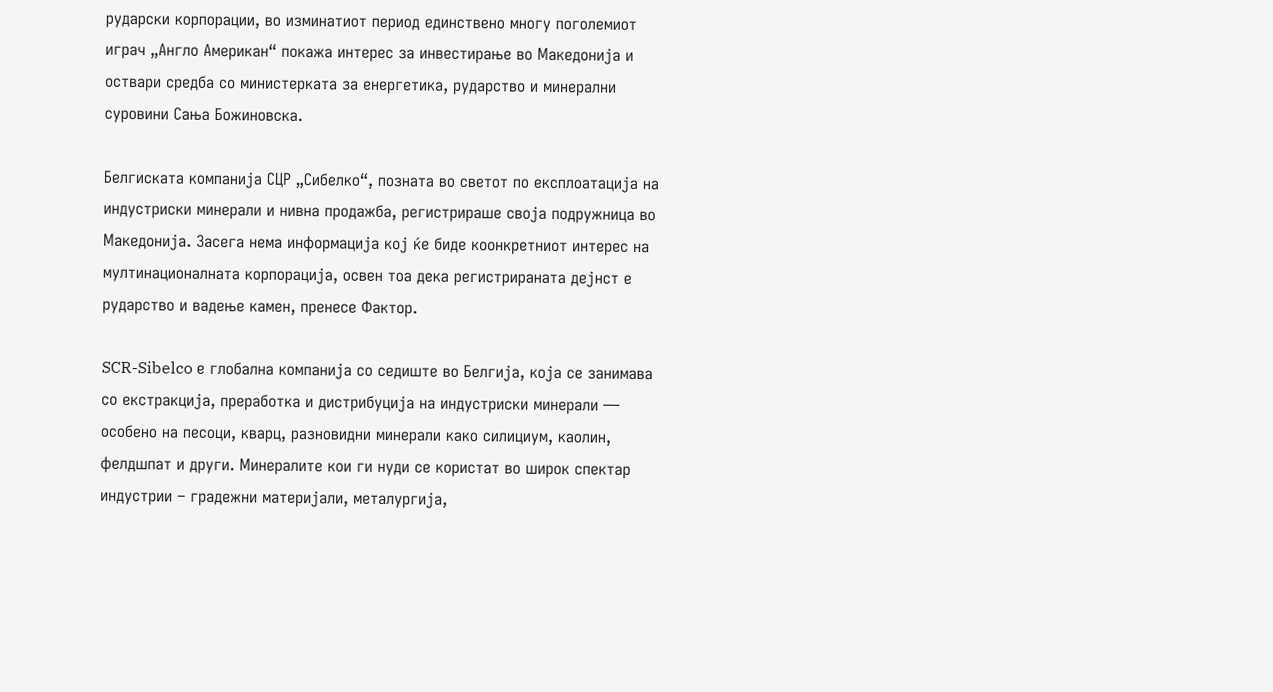рударски корпорации, во изминатиот период единствено многу поголемиот играч „Англо Американ“ покажа интерес за инвестирање во Македонија и оствари средба со министерката за енергетика, рударство и минерални суровини Сања Божиновска.

Белгиската компанија СЦР „Сибелко“, позната во светот по експлоатација на индустриски минерали и нивна продажба, регистрираше своја подружница во Македонија. Засега нема информација кој ќе биде коонкретниот интерес на мултинационалната корпорација, освен тоа дека регистрираната дејнст е рударство и вадење камен, пренесе Фактор.

SCR-Sibelco е глобална компанија со седиште во Белгија, која се занимава со екстракција, преработка и дистрибуција на индустриски минерали — особено на песоци, кварц, разновидни минерали како силициум, каолин, фелдшпат и други. Минералите кои ги нуди се користат во широк спектар индустрии – градежни материјали, металургија,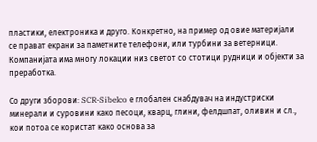пластики, електроника и друго. Конкретно, на пример од овие материјали се прават екрани за паметните телефони, или турбини за ветерници. Компанијата има многу локации низ светот со стотици рудници и објекти за преработка.

Со други зборови: SCR-Sibelco е глобален снабдувач на индустриски минерали и суровини како песоци, кварц, глини, фелдшпат, оливин и сл., кои потоа се користат како основа за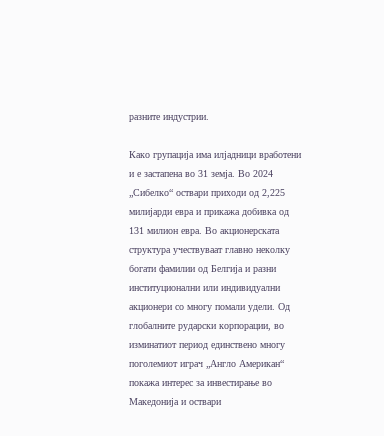разните индустрии.

Како групација има илјадници вработени и е застапена во 31 земја. Во 2024 „Сибелко“ оствари приходи од 2,225 милијарди евра и прикажа добивка од 131 милион евра. Во акционерската структура учествуваат главно неколку богати фамилии од Белгија и разни институционални или индивидуални акционери со многу помали удели. Од глобалните рударски корпорации, во изминатиот период единствено многу поголемиот играч „Англо Американ“ покажа интерес за инвестирање во Македонија и оствари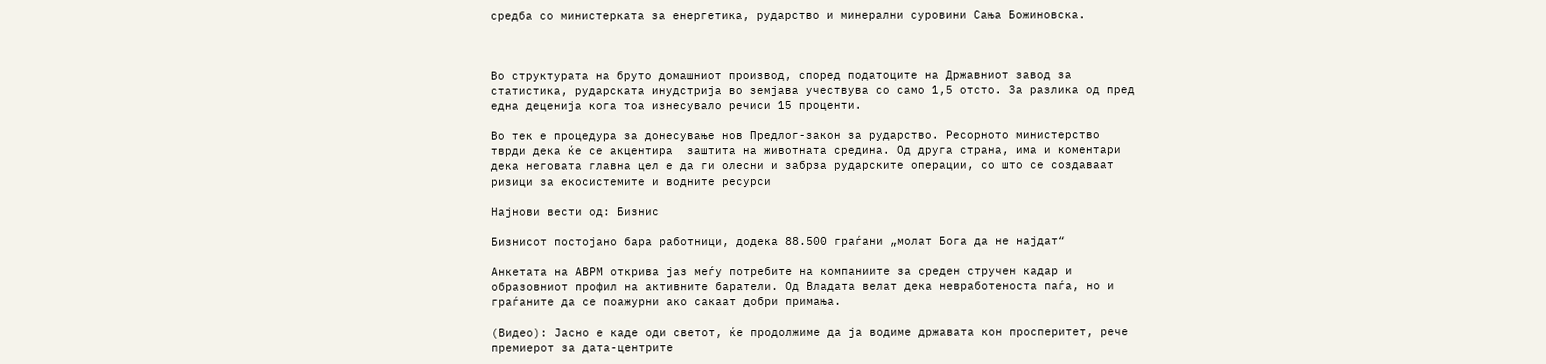средба со министерката за енергетика, рударство и минерални суровини Сања Божиновска.



Во структурата на бруто домашниот производ, според податоците на Државниот завод за статистика, рударската инудстрија во земјава учествува со само 1,5 отсто. За разлика од пред една деценија кога тоа изнесувало речиси 15 проценти.

Во тек е процедура за донесување нов Предлог-закон за рударство. Ресорното министерство тврди дека ќе се акцентира  заштита на животната средина. Од друга страна, има и коментари дека неговата главна цел е да ги олесни и забрза рударските операции, со што се создаваат ризици за екосистемите и водните ресурси

Најнови вести од: Бизнис

Бизнисот постојано бара работници, додека 88.500 граѓани „молат Бога да не најдат“

Анкетата на АВРМ открива јаз меѓу потребите на компаниите за среден стручен кадар и образовниот профил на активните баратели. Од Владата велат дека невработеноста паѓа, но и граѓаните да се поажурни ако сакаат добри примања.

(Видео): Јасно е каде оди светот, ќе продолжиме да ја водиме државата кон просперитет, рече премиерот за дата-центрите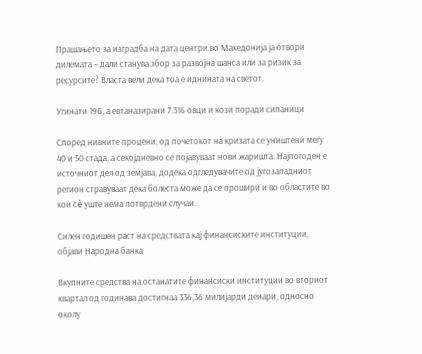Прашањето за изградба на дата центри во Македонија ја отвори дилемата – дали станува збор за развојна шанса или за ризик за ресурсите? Власта вели дека тоа е иднината на светот.

Угинати 196, а евтаназирани 7.316 овци и кози поради сипаници

Според нивните процени, од почетокот на кризата се уништени меѓу 40 и 50 стада, а секојдневно се појавуваат нови жаришта. Најпогоден е источниот дел од земјава, додека одгледувачите од југозападниот регион стравуваат дека болеста може да се прошири и во областите во кои сè уште нема потврдени случаи.

Силен годишен раст на средствата кај финансиските институции, објави Народна банка

Вкупните средства на останатите финансиски институции во вториот квартал од годинава достигнаа 336,36 милијарди денари, односно околу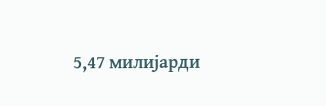5,47 милијарди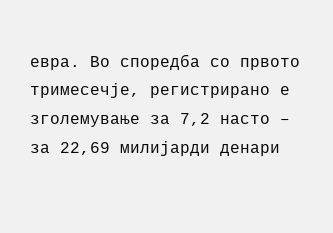евра. Во споредба со првото тримесечје, регистрирано е зголемување за 7,2 насто – за 22,69 милијарди денари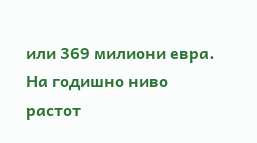или 369 милиони евра. На годишно ниво растот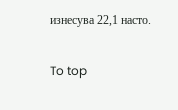изнесува 22,1 насто.

To top